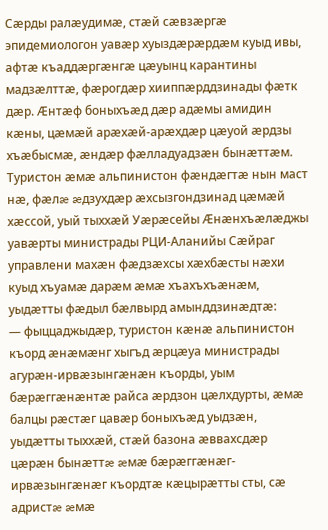Сæрды ралæудимæ, стæй сæвзæргæ эпидемиологон уавæр хуыздæрæрдæм куыд ивы, афтæ къаддæргæнгæ цæуынц карантины мадзæлттæ, фæрогдæр хииппæрддзинады фæтк дæр. Æнтæф боныхъæд дæр адæмы амидин кæны, цæмæй арæхæй-арæхдæр цæуой æрдзы хъæбысмæ, æндæр фæлладуадзæн бынæттæм.
Туристон æмæ альпинистон фæндæгтæ нын маст нæ, фæлæ æдзухдæр æхсызгондзинад цæмæй хæссой, уый тыххæй Уæрæсейы Æнæнхъæлæджы уавæрты министрады РЦИ-Аланийы Сæйраг управлени махæн фæдзæхсы хæхбæсты нæхи куыд хъуамæ дарæм æмæ хъахъхъæнæм, уыдæтты фæдыл бæлвырд амынддзинæдтæ:
— фыццаджыдæр, туристон кæнæ альпинистон къорд æнæмæнг хыгъд æрцæуа министрады агурæн-ирвæзынгæнæн къорды, уым бæрæггæнæнтæ райса æрдзон цæлхдурты, æмæ балцы рæстæг цавæр боныхъæд уыдзæн, уыдæтты тыххæй, стæй базона æввахсдæр цæрæн бынæттæ æмæ бæрæггæнæг-ирвæзынгæнæг къордтæ кæцырæтты сты, сæ адристæ æмæ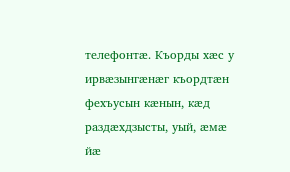телефонтæ. Къорды хæс у ирвæзынгæнæг къордтæн фехъусын кæнын, кæд раздæхдзысты, уый, æмæ йæ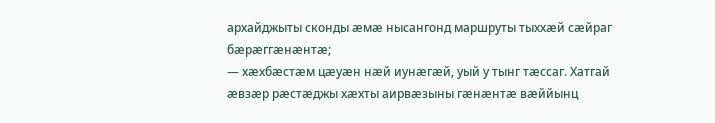архайджыты сконды æмæ нысангонд маршруты тыххæй сæйраг бæрæггæнæнтæ;
— хæхбæстæм цæуæн нæй иунæгæй, уый у тынг тæссаг. Хатгай æвзæр рæстæджы хæхты аирвæзыны гæнæнтæ вæййынц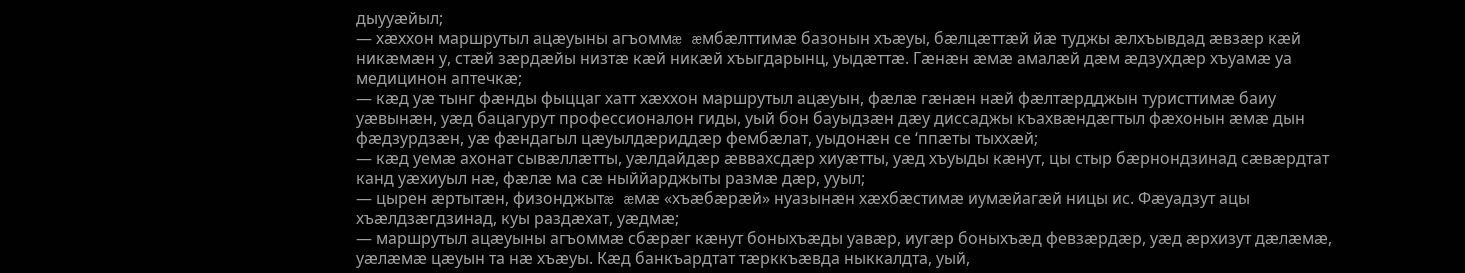дыууæйыл;
— хæххон маршрутыл ацæуыны агъоммæ æмбæлттимæ базонын хъæуы, бæлцæттæй йæ туджы æлхъывдад æвзæр кæй никæмæн у, стæй зæрдæйы низтæ кæй никæй хъыгдарынц, уыдæттæ. Гæнæн æмæ амалæй дæм æдзухдæр хъуамæ уа медицинон аптечкæ;
— кæд уæ тынг фæнды фыццаг хатт хæххон маршрутыл ацæуын, фæлæ гæнæн нæй фæлтæрдджын туристтимæ баиу уæвынæн, уæд бацагурут профессионалон гиды, уый бон бауыдзæн дæу диссаджы къахвæндæгтыл фæхонын æмæ дын фæдзурдзæн, уæ фæндагыл цæуылдæриддæр фембæлат, уыдонæн се ‘ппæты тыххæй;
— кæд уемæ ахонат сывæллæтты, уæлдайдæр æввахсдæр хиуæтты, уæд хъуыды кæнут, цы стыр бæрнондзинад сæвæрдтат канд уæхиуыл нæ, фæлæ ма сæ ныййарджыты размæ дæр, ууыл;
— цырен æртытæн, физонджытæ æмæ «хъæбæрæй» нуазынæн хæхбæстимæ иумæйагæй ницы ис. Фæуадзут ацы хъæлдзæгдзинад, куы раздæхат, уæдмæ;
— маршрутыл ацæуыны агъоммæ сбæрæг кæнут боныхъæды уавæр, иугæр боныхъæд февзæрдæр, уæд æрхизут дæлæмæ, уæлæмæ цæуын та нæ хъæуы. Кæд банкъардтат тæрккъæвда ныккалдта, уый,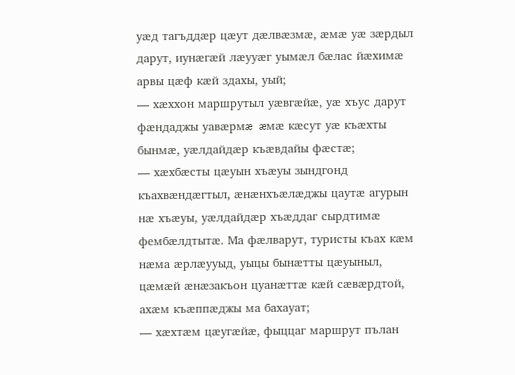уæд тагъддæр цæут дæлвæзмæ, æмæ уæ зæрдыл дарут, иунæгæй лæууæг уымæл бæлас йæхимæ арвы цæф кæй здахы, уый;
— хæххон маршрутыл уæвгæйæ, уæ хъус дарут фæндаджы уавæрмæ æмæ кæсут уæ къæхты бынмæ, уæлдайдæр къæвдайы фæстæ;
— хæхбæсты цæуын хъæуы зындгонд къахвæндæгтыл, æнæнхъæлæджы цаутæ агурын нæ хъæуы, уæлдайдæр хъæддаг сырдтимæ фембæлдтытæ. Ма фæлварут, туристы къах кæм нæма æрлæууыд, уыцы бынæтты цæуыныл, цæмæй æнæзакъон цуанæттæ кæй сæвæрдтой, ахæм къæппæджы ма бахауат;
— хæхтæм цæугæйæ, фыццаг маршрут пълан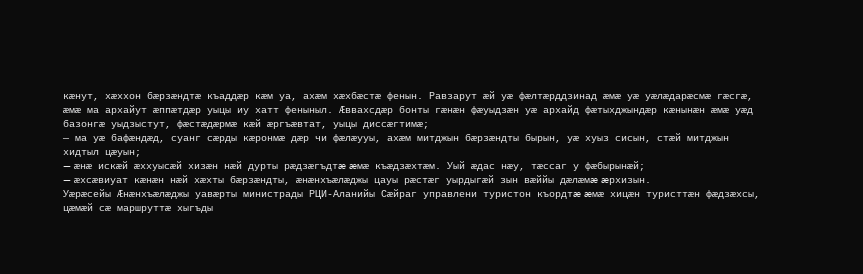кæнут, хæххон бæрзæндтæ къаддæр кæм уа, ахæм хæхбæстæ фенын. Равзарут æй уæ фæлтæрддзинад æмæ уæ уæлæдарæсмæ гæсгæ, æмæ ма архайут æппæтдæр уыцы иу хатт феныныл. Æввахсдæр бонты гæнæн фæуыдзæн уæ архайд фæтыхджындæр кæнынæн æмæ уæд базонгæ уыдзыстут, фæстæдæрмæ кæй æргъæвтат, уыцы диссæгтимæ;
— ма уæ бафæндæд, суанг сæрды кæронмæ дæр чи фæлæууы, ахæм митджын бæрзæндты бырын, уæ хуыз сисын, стæй митджын хидтыл цæуын;
— æнæ искæй æххуысæй хизæн нæй дурты рæдзæгъдтæ æмæ къæдзæхтæм. Уый æдас нæу, тæссаг у фæбырынæй;
— æхсæвиуат кæнæн нæй хæхты бæрзæндты, æнæнхъæлæджы цауы рæстæг уырдыгæй зын вæййы дæлæмæ æрхизын.
Уæрæсейы Æнæнхъæлæджы уавæрты министрады РЦИ-Аланийы Сæйраг управлени туристон къордтæ æмæ хицæн туристтæн фæдзæхсы, цæмæй сæ маршруттæ хыгъды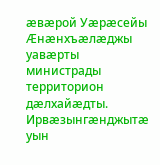æвæрой Уæрæсейы Æнæнхъæлæджы уавæрты министрады территорион дæлхайæдты.
Ирвæзынгæнджытæ уын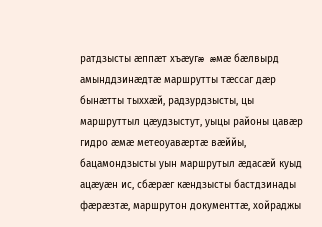ратдзысты æппæт хъæугæ æмæ бæлвырд амынддзинæдтæ маршрутты тæссаг дæр бынæтты тыххæй, радзурдзысты, цы маршруттыл цæудзыстут, уыцы районы цавæр гидро æмæ метеоуавæртæ вæййы, бацамондзысты уын маршрутыл æдасæй куыд ацæуæн ис, сбæрæг кæндзысты бастдзинады фæрæзтæ, маршрутон документтæ, хойраджы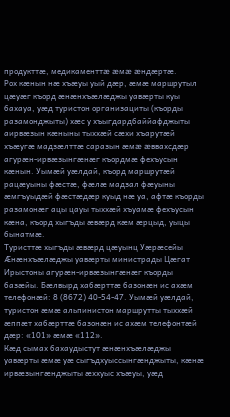продукттæ, медикаменттæ æмæ æндæртæ.
Рох кæнын нæ хъæуы уый дæр, æмæ маршрутыл цæуæг къорд æнæнхъæлæджы уавæрты куы бахауа, уæд туристон организациты (къорды разамонджыты) хæс у хъыгдардбаййафджыты аирвæзын кæныны тыххæй сæхи хъарутæй хъæугæ мадзæлттæ саразын æмæ æввахсдæр агурæн-ирвæзынгæнæг къордмæ фехъусын кæнын. Уымæй уæлдай, къорд маршрутæй рацæуыны фæстæ, фæлæ мадзал фæуыны æмгъуыдæй фæстæдæр куыд нæ уа, афтæ къорды разамонæг ацы цауы тыххæй хъуамæ фехъусын кæна, къорд хыгъды æвæрд кæм æрцыд, уыцы бынатмæ.
Туристтæ хыгъды æвæрд цæуынц Уæрæсейы Æнæнхъæлæджы уавæрты министрады Цæгат Ирыстоны агурæн-ирвæзынгæнæг къорды базæйы. Бæлвырд хабæрттæ базонæн ис ахæм телефонæй: 8 (8672) 40-54-47. Уымæй уæлдай, туристон æмæ альпинистон маршрутты тыххæй æппæт хабæрттæ базонæн ис ахæм телефонтæй дæр: «101» æмæ «112».
Кæд сымах бахаудыстут æнæнхъæлæджы уавæрты æмæ уæ сыгъдхуыссынгæнджыты, кæнæ ирвæзынгæнджыты æххуыс хъæуы, уæд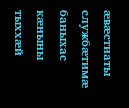æвæстиаты службæтимæ баныхас кæныны тыххæй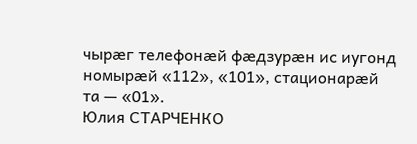чырæг телефонæй фæдзурæн ис иугонд номырæй «112», «101», стационарæй та — «01».
Юлия СТАРЧЕНКО